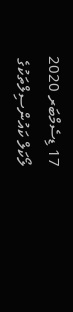17 ޑިސެމްބަރ 2020
ލޯކަލް ކައުންސިލްތަކުގެ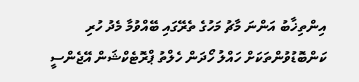އިންތިޚާބު އަންނަ މާޗު މަހުގެ ތެރޭގައި ބޭއްވުމާ މެދު ހުރި ކަންބޮޑުވުންތަކަށް ހައްލު ހޯދަން ހެލްތު ޕްރޮޓެކްޝަން އޭޖެންސީ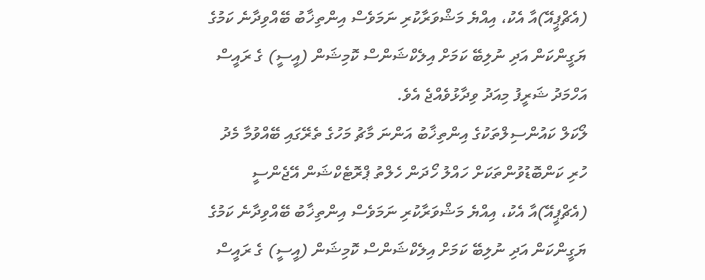(އެޗްޕީއޭ)އާ އެކު، އިއްޔެ މަޝްވަރާކުރި ނަމަވެސް އިންތިޚާބު ބޭއްވިދާނެ ކަމުގެ ޔަގީންކަން އަދި ނުލިބޭ ކަމަށް އިލެކްޝަންސް ކޮމިޝަން (އީސީ) ގެ ރައީސް އަހްމަދު ޝަރީފު މިއަދު ވިދާޅުވެއްޖެ އެވެ.
ލޯކަލް ކައުންސިލްތަކުގެ އިންތިޚާބު އަންނަ މާޗު މަހުގެ ތެރޭގައި ބޭއްވުމާ މެދު ހުރި ކަންބޮޑުވުންތަކަށް ހައްލު ހޯދަން ހެލްތު ޕްރޮޓެކްޝަން އޭޖެންސީ (އެޗްޕީއޭ)އާ އެކު، އިއްޔެ މަޝްވަރާކުރި ނަމަވެސް އިންތިޚާބު ބޭއްވިދާނެ ކަމުގެ ޔަގީންކަން އަދި ނުލިބޭ ކަމަށް އިލެކްޝަންސް ކޮމިޝަން (އީސީ) ގެ ރައީސް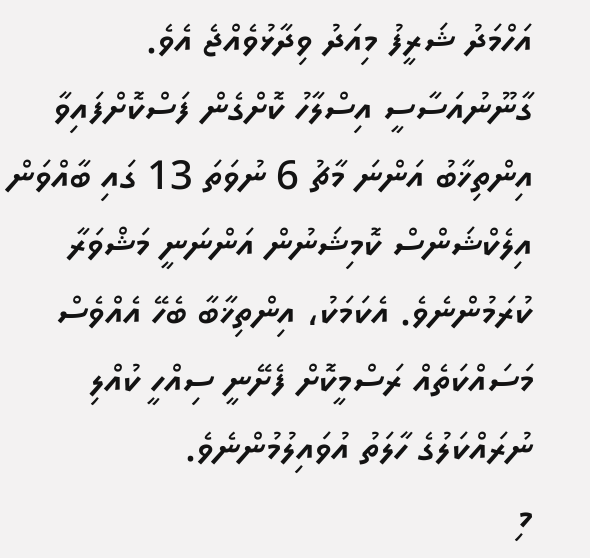އަހްމަދު ޝަރީފު މިއަދު ވިދާޅުވެއްޖެ އެވެ.
ގާނޫނުއަސާސީ އިސްލާހު ކޮށްގެން ފަސްކޮށްފައިވާ އިންތިޚާބު އަންނަ މާޗު 6 ނުވަތަ 13 ގައި ބާއްވަން އިލެކްޝަންސް ކޮމިޝަނުން އަންނަނީ މަޝްވަރާ ކުރަމުންނެވެ. އެކަމަކު، އިންތިޚާބާ ބެހޭ އެއްވެސް މަސައްކަތެއް ރަސްމީކޮށް ފެށޭނީ ސިއްހީ ކުއްލި ނުރައްކަލުގެ ހާލަތު އުވައިލުމުންނެވެ.
މި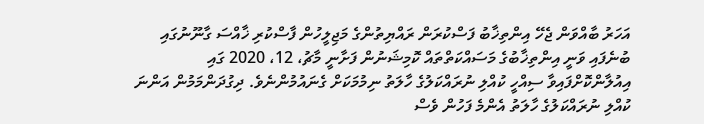އަހަރު ބާއްވަން ޖެހޭ އިންތިޚާބު ފަސްކުރަން ރައްޔިތުންގެ މަޖިލީހުން ފާސްކުރި ޚާއްސަ ގާނޫނުގައި ބުނެފައި ވަނީ އިންތިޚާބުގެ މަސައްކަތްތައް ކޮމިޝަނުން ފަށާނީ މާޗު، 12، 2020 ގައި އިއުލާންކޮށްފައިވާ ސިއްހީ ކުއްލި ނުރައްކަލުގެ ހާލަތު ނިމުމަކަށް ގެނައުމުންނެވެ. ދިގުދަންމަމުން އަންނަ ކުއްލި ނުރައްކަލުގެ ހާލަތު އެންމެ ފަހުން ވެސް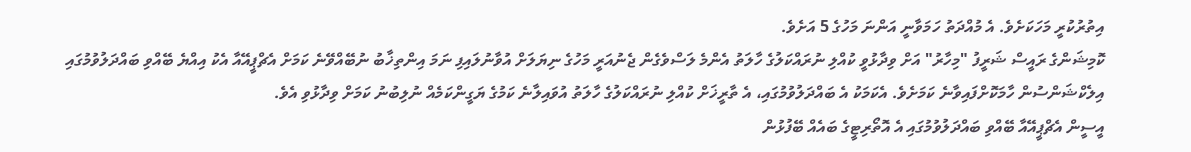އިތުރުކުރީ މަހަކަށެވެ. އެ މުއްދަތު ހަމަވާނީ އަންނަ މަހުގެ 5 އަށެވެ.
ކޮމިޝަންގެ ރައީސް ޝަރީފު "މިހާރު" އަށް ވިދާޅުވީ ކުއްލި ނުރައްކަލުގެ ހާލަތު އެންމެ ލަސްވެގެން ޖެނުއަރީ މަހުގެ ނިޔަލަށް އުވާނުލައިފި ނަމަ އިންތިޚާބު ނުބޭއްވޭނެ ކަމަށް އެޗްޕީއޭއާ އެކު އިއްޔެ ބޭއްވި ބައްދަލުވުމުގައި އިލެކްޝަންސުން ހާމަކޮށްފައިވާނެ ކަމަށެވެ. އެކަމަކު އެ ބައްދަލުވުމުގައި، އެ ތާރީޚަށް ކުއްލި ނުރައްކަލުގެ ހާލަތު އުވައިލާނެ ކަމުގެ ޔަގީންކަމެއް ނުލިބުނު ކަމަށް ވިދާޅުވި އެވެ.
އީސީން އެޗްޕީއޭއާ ބޭއްވި ބައްދަލުވުމުގައި އެ އޮތޯރިޓީގެ ބައެއް ބޭފުޅުން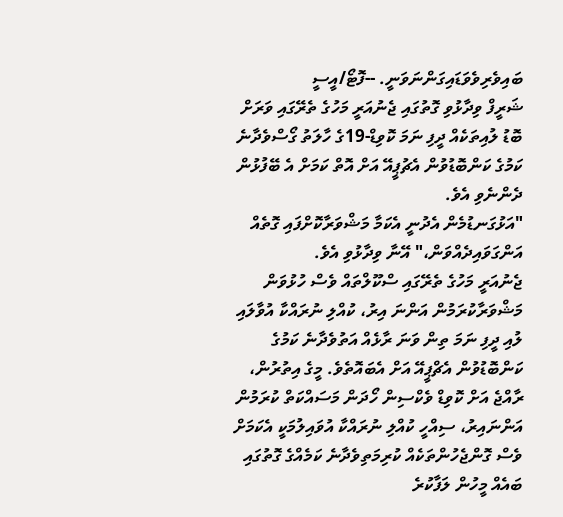ބައިވެރިވެވަޑައިގަންނަވަނީ. --ފޮޓޯ/އީސީ
ޝަރީފް ވިދާޅުވި ގޮތުގައި ޖެނުއަރީ މަހުގެ ތެރޭގައި ވަރަށް ބޮޑު ލުއިތަކެއް ދީފި ނަމަ ކޮވިޑް-19ގެ ހާލަތު ގޯސްވެދާނެ ކަމުގެ ކަންބޮޑުވުން އެޗުޕީއޭ އަށް އޮތް ކަމަށް އެ ބޭފުޅުން ދެންނެވި އެވެ.
"އަޅުގަނޑުމެން އެދުނީ އެކަމާ މަޝްވަރާކޮށްފައި ގޮތެއް އަންގަވައިދެއްވަން،" އޭނާ ވިދާޅުވި އެވެ.
ޖެނުއަރީ މަހުގެ ތެރޭގައި ސްކޫލްތައް ވެސް ހުޅުވަން މަޝްވަރާކުރަމުން އަންނަ އިރު، ކުއްލި ނުރައްކާ އުވާލައި ލުއި ދީފި ނަމަ ތިން ވަނަ ރާޅެއް އަތުވެދާނެ ކަމުގެ ކަންބޮޑުވުން އެޗްޕީއޭ އަށް އެބައޮތެވެ. މީގެ އިތުރުން، ރާއްޖެ އަށް ކޮވިޑް ވެކްސިން ހޯދަން މަސައްކަތް ކުރަމުން އަންނައިރު، ސިއްހީ ކުއްލި ނުރައްކާ އުވައިލުމަކީ އެކަމަށް ވެސް ގޮންޖެހުންތަކެއް ކުރިމަތިވެދާނެ ކަމެއްގެ ގޮތުގައި ބައެއް މީހުން ލަފާކުރެ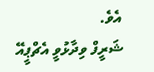އެވެ.
ޝަރީފް ވިދާޅުވީ އެޗްޕީއޭ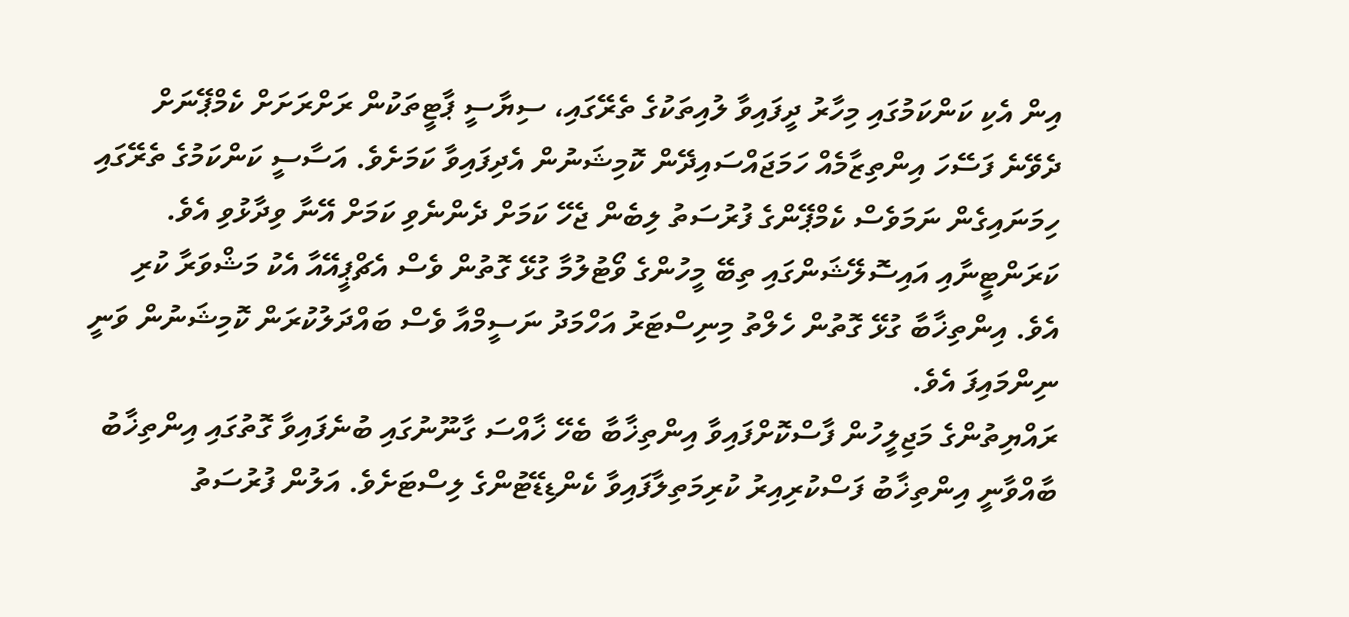އިން އެކި ކަންކަމުގައި މިހާރު ދީފައިވާ ލުއިތަކުގެ ތެރޭގައި، ސިޔާސީ ޕާޓީތަކުން ރަށްރަށަށް ކެމްޕޭނަށް ދެވޭނެ ފަސޭހަ އިންތިޒާމެއް ހަމަޖައްސައިދޭން ކޮމިޝަނުން އެދިފައިވާ ކަމަށެވެ. އަސާސީ ކަންކަމުގެ ތެރޭގައި ހިމަނައިގެން ނަމަވެސް ކެމްޕޭންގެ ފުރުސަތު ލިބެން ޖެހޭ ކަމަށް ދެންނެވި ކަމަށް އޭނާ ވިދާޅުވި އެވެ.
ކަރަންޓީނާއި އައިސޮލޭޝަންގައި ތިބޭ މީހުންގެ ވޯޓުލުމާ ގުޅޭ ގޮތުން ވެސް އެޗްޕީއޭއާ އެކު މަޝްވަރާ ކުރި އެވެ. އިންތިޚާބާ ގުޅޭ ގޮތުން ހެލްތު މިނިސްޓަރު އަހްމަދު ނަސީމްއާ ވެސް ބައްދަލުކުރަން ކޮމިޝަނުން ވަނީ ނިންމައިފަ އެވެ.
ރައްޔިތުންގެ މަޖިލީހުން ފާސްކޮށްފައިވާ އިންތިޚާބާ ބެހޭ ޚާއްސަ ގާނޫނުގައި ބުނެފައިވާ ގޮތުގައި އިންތިޚާބު ބާއްވާނީ އިންތިޚާބު ފަސްކުރިއިރު ކުރިމަތިލާފައިވާ ކެންޑިޑޭޓުންގެ ލިސްޓަށެވެ. އަލުން ފުރުސަތު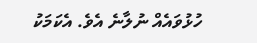ހުޅުވައެއް ނުލާނެ އެވެ. އެކަމަކު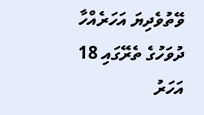ވޭތުވެދިޔަ އަހަރެއްހާ ދުވަހުގެ ތެރޭގައި 18 އަހަރު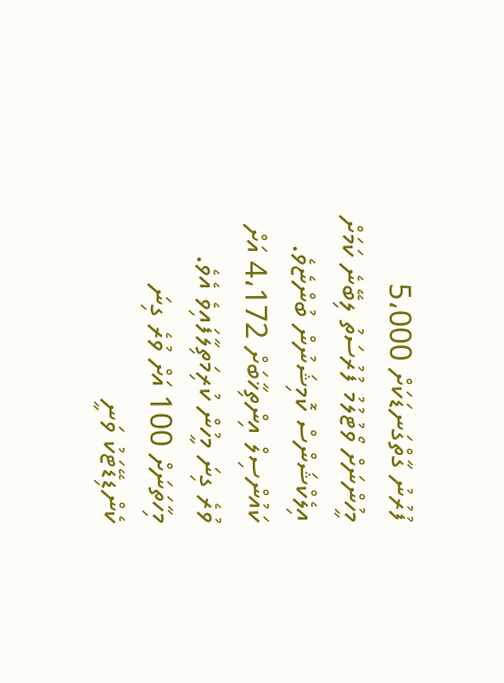ފުރުނު ގާތްގަނޑަކަށް 5،000 މީހުންނަށް ވޯޓުލުމު ފުރުސަތު ލިބޭނެ ކަމަށް އިލެކްޝަންސް ކޮމިޝަނުން ބުންޏެވެ.
ކައުންސިލް އިންތިޚާބަށް 4،172 އަށް ވުރެ ގިނަ މީހުން ކުރިމަތިލާފައިވެ އެވެ. މިހާތަނަށް 100 އަށް ވުރެ ގިނަ ކެންޑިޑޭޓަކު ވަނީ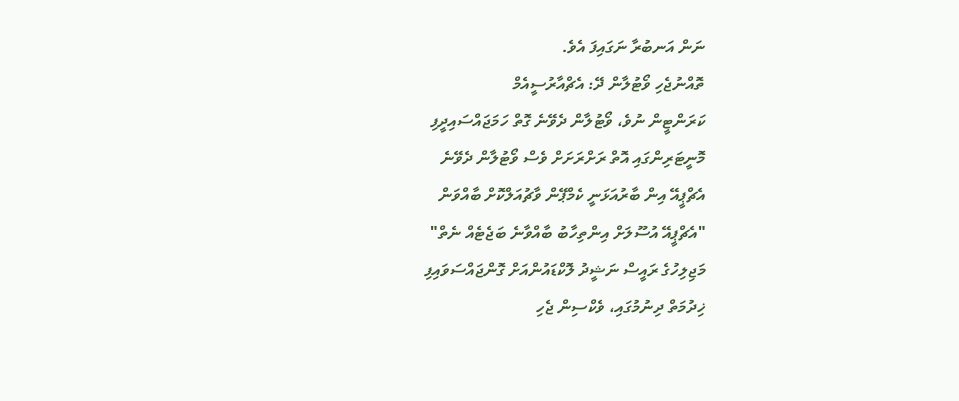ނަން އަނބުރާ ނަގައިފަ އެވެ.
ތޮއްނުޖެހި ވޯޓުލާން ދޭ: އެޗްއާރުސީއެމް
ކަރަންޓީން ނުވެ، ވޯޓުލާން ދެވޭނެ ގޮތް ހަމަޖައްސައިދީފި
މޮނީޓަރިންގައި އޮތް ރަށްރަށަށް ވެސް ވޯޓުލާން ދެވޭނެ
އެޗްޕީއޭ އިން ބާރުއަޅަނީ ކެމްޕޭން ވާޗުއަލްކޮށް ބާއްވަން
"އެޗްޕީއޭ އުސޫލަށް އިންތިހާބު ބާއްވާނެ ބަޖެޓެއް ނެތް"
މަޖިލިހުގެ ރައީސް ނަޝީދު ލޮކްޑައުންއަށް ގޮންޖައްސަވައިފި
ޚިދުމަތް ދިނުމުގައި، ވެކްސިން ޖެހި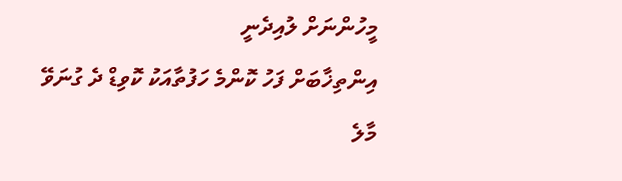މީހުންނަށް ލުއިދެނީ
އިންތިޚާބަށް ފަހު ކޮންމެ ހަފުތާއަކު ކޮވިޑް ދެ ގުނަވޭ
މާލެ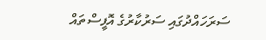ސަރަހައްދުގައި ސަރުކާރުގެ އޮފީސްތައް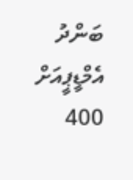ބަންދު
އެމްޑީޕީއަށް 400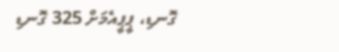ގޮނޑި، ޕީޕީއެމަށް 325 ގޮނޑި